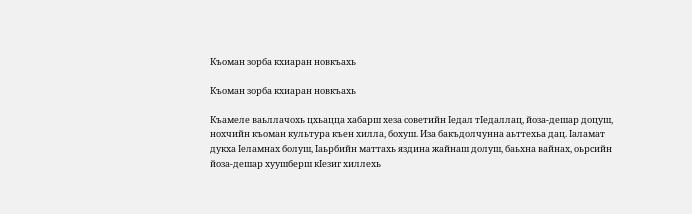Къоман зорба кхиаран новкъахь

Къоман зорба кхиаран новкъахь

Къамеле ваьллачохь цхьацца хабарш хеза советийн Iедал тIедаллац, йоза-дешар доцуш, нохчийн къоман культура къен хилла, бохуш. Иза бакъдолчунна аьттехьа дац. Iаламат дукха Iеламнах болуш, Iаьрбийн маттахь яздина жайнаш долуш, баьхна вайнах, оьрсийн йоза-дешар хуушберш кIезиг хиллехь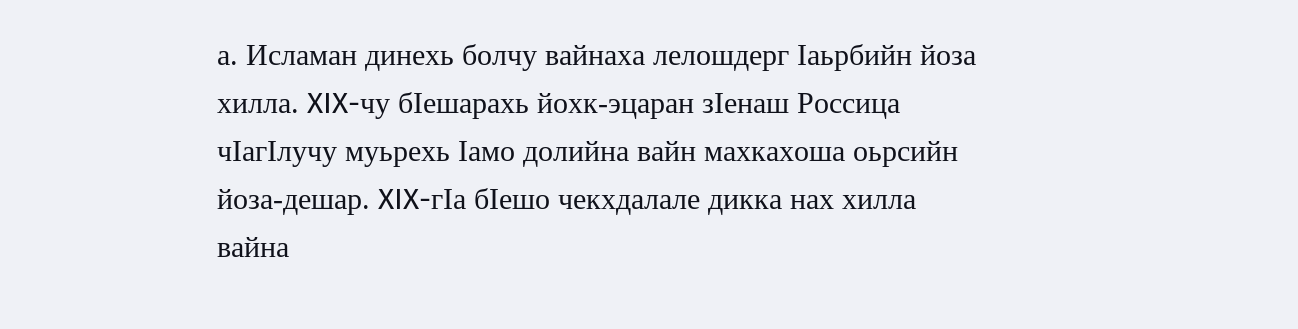а. Исламан динехь болчу вайнаха лелошдерг Iаьрбийн йоза хилла. XIX-чу бIешарахь йохк-эцаран зIенаш Россица чIагIлучу муьрехь Iамо долийна вайн махкахоша оьрсийн йоза-дешар. XIX-гIа бIешо чекхдалале дикка нах хилла вайна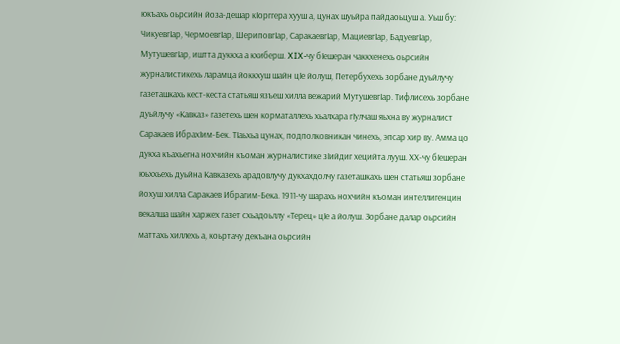юкъахь оьрсийн йоза-дешар кIорггера хууш а, цунах шуьйра пайдаоьцуш а. Уьш бу: ЧикуевгIар, ЧермоевгIар, ШериповгIар, СаракаевгIар, МациевгIар, БадуевгIар, МутушевгIар, иштта дуккха а кхиберш. XIX-чу бIешеран чаккхенехь оьрсийн журналистикехь ларамца йоккхуш шайн цIе йолуш, Петербухехь зорбане дуьйлучу газеташкахь кест-кеста статьяш язъеш хилла вежарий МутушевгIар. Тифлисехь зорбане дуьйлучу «Кавказ» газетехь шен корматаллехь хьалхара гIулчаш яьхна ву журналист Саракаев ИбрахIим-Бек. ТIаьхьа цунах, подполковникан чинехь, эпсар хир ву. Амма цо дукха къахьегна нохчийн къоман журналистике зIийдиг хецийта лууш. ХХ-чу бIешеран юьххьехь дуьйна Кавказехь арадовлучу дукхахдолчу газеташкахь шен статьяш зорбане йохуш хилла Саракаев Ибрагим-Бека. 1911-чу шарахь нохчийн къоман интеллигенцин векалша шайн харжех газет схьадоьллу «Терец» цIе а йолуш. Зорбане далар оьрсийн маттахь хиллехь а, коьртачу декъана оьрсийн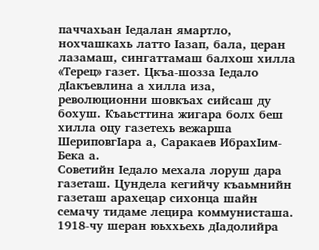паччахьан Iедалан ямартло, нохчашкахь латто Iазап, бала, церан лазамаш, сингаттамаш балхош хилла «Терец» газет. Цкъа-шозза Iедало дIакъевлина а хилла иза, революционни шовкъах сийсаш ду бохуш. Къаьсттина жигара болх беш хилла оцу газетехь вежарша ШериповгIара а, Саракаев ИбрахIим-Бека а.
Советийн Iедало мехала лоруш дара газеташ. Цундела кегийчу къаьмнийн газеташ арахецар сихонца шайн семачу тидаме лецира коммунисташа. 1918-чу шеран юьххьехь дIадолийра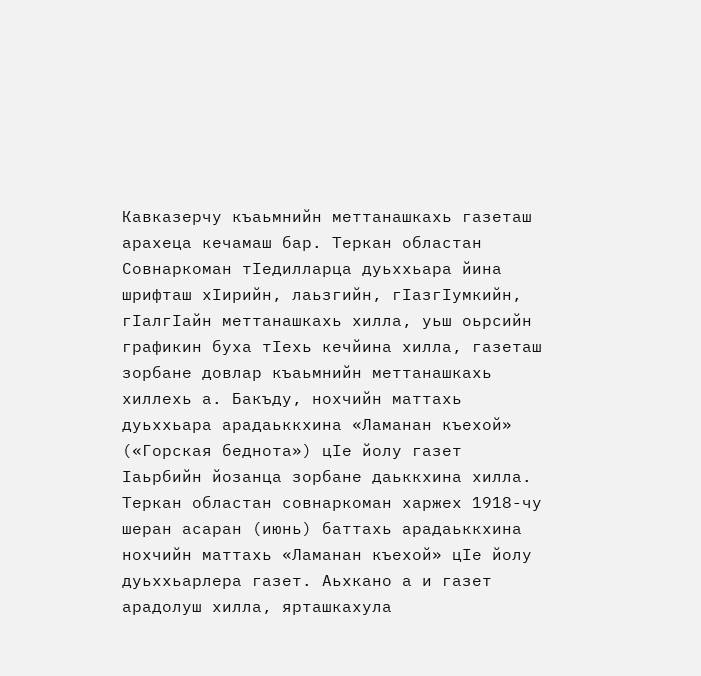Кавказерчу къаьмнийн меттанашкахь газеташ арахеца кечамаш бар. Теркан областан Совнаркоман тIедилларца дуьххьара йина шрифташ хIирийн, лаьзгийн, гIазгIумкийн, гIалгIайн меттанашкахь хилла, уьш оьрсийн графикин буха тIехь кечйина хилла, газеташ зорбане довлар къаьмнийн меттанашкахь хиллехь а. Бакъду, нохчийн маттахь дуьххьара арадаьккхина «Ламанан къехой» («Горская беднота») цIе йолу газет Iаьрбийн йозанца зорбане даьккхина хилла. Теркан областан совнаркоман харжех 1918-чу шеран асаран (июнь) баттахь арадаьккхина нохчийн маттахь «Ламанан къехой» цIе йолу дуьххьарлера газет. Аьхкано а и газет арадолуш хилла, ярташкахула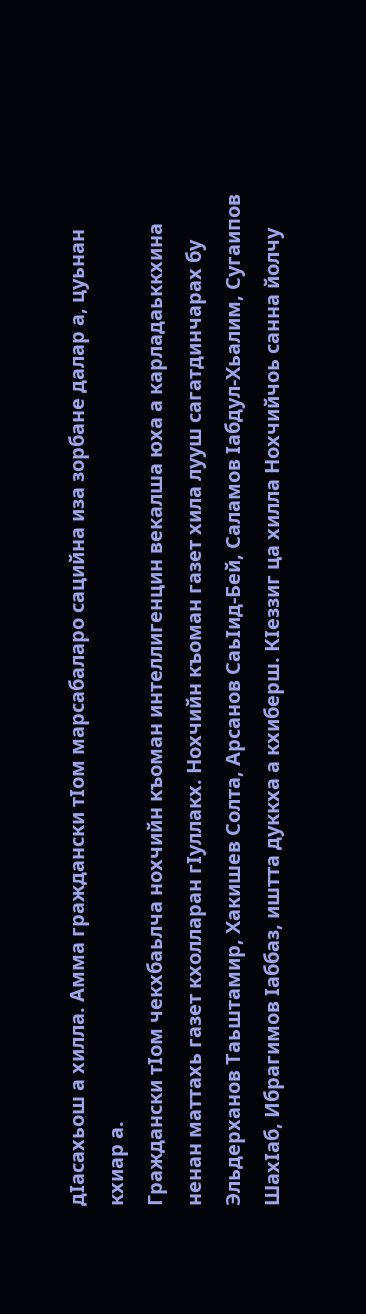дIасахьош а хилла. Амма граждански тIом марсабаларо сацийна иза зорбане далар а, цуьнан кхиар а.
Граждански тIом чекхбаьлча нохчийн къоман интеллигенцин векалша юха а карладаьккхина ненан маттахь газет кхолларан гIуллакх. Нохчийн къоман газет хила лууш сагатдинчарах бу Эльдерханов Таьштамир, Хакишев Солта, Арсанов СаьIид-Бей, Саламов Iабдул-Хьалим, Сугаипов ШахIаб, Ибрагимов Iаббаз, иштта дуккха а кхиберш. КIеззиг ца хилла Нохчийчоь санна йолчу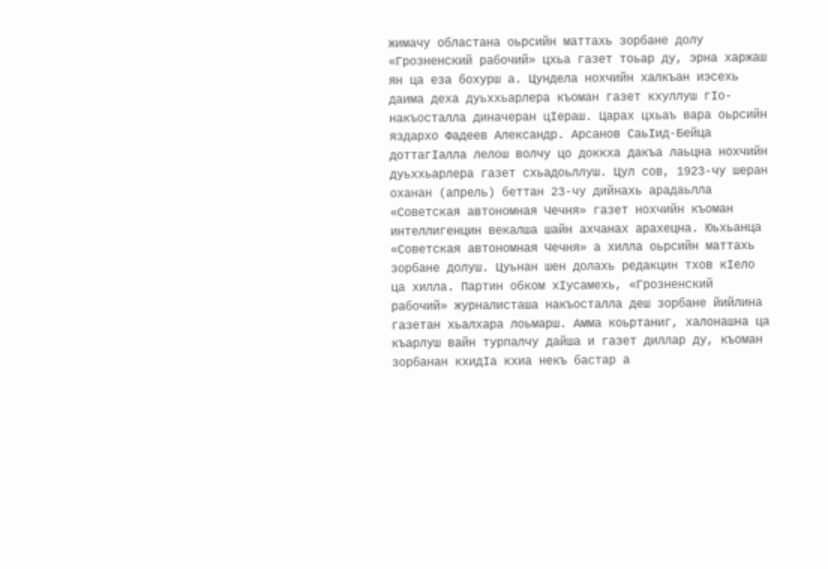жимачу областана оьрсийн маттахь зорбане долу «Грозненский рабочий» цхьа газет тоьар ду, эрна харжаш ян ца еза бохурш а. Цундела нохчийн халкъан иэсехь даима деха дуьххьарлера къоман газет кхуллуш гIо-накъосталла диначеран цIераш. Царах цхьаъ вара оьрсийн яздархо Фадеев Александр. Арсанов СаьIид-Бейца доттагIалла лелош волчу цо доккха дакъа лаьцна нохчийн дуьххьарлера газет схьадоьллуш. Цул сов, 1923-чу шеран оханан (апрель) беттан 23-чу дийнахь арадаьлла «Советская автономная Чечня» газет нохчийн къоман интеллигенцин векалша шайн ахчанах арахецна. Юьхьанца «Советская автономная Чечня» а хилла оьрсийн маттахь зорбане долуш. Цуьнан шен долахь редакцин тхов кIело ца хилла. Партин обком хIусамехь, «Грозненский рабочий» журналисташа накъосталла деш зорбане йийлина газетан хьалхара лоьмарш. Амма коьртаниг, халонашна ца къарлуш вайн турпалчу дайша и газет диллар ду, къоман зорбанан кхидIа кхиа некъ бастар а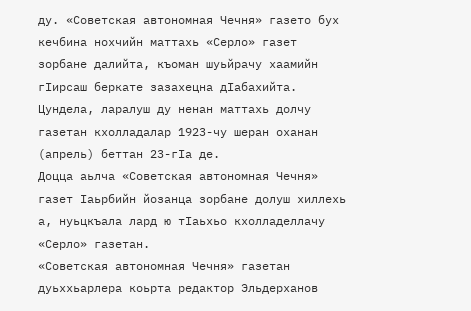ду. «Советская автономная Чечня» газето бух кечбина нохчийн маттахь «Серло» газет зорбане далийта, къоман шуьйрачу хаамийн гIирсаш беркате зазахецна дIабахийта. Цундела, ларалуш ду ненан маттахь долчу газетан кхолладалар 1923-чу шеран оханан (апрель) беттан 23-гIа де.
Доцца аьлча «Советская автономная Чечня» газет Iаьрбийн йозанца зорбане долуш хиллехь а, нуьцкъала лард ю тIаьхьо кхолладеллачу «Серло» газетан.
«Советская автономная Чечня» газетан дуьххьарлера коьрта редактор Эльдерханов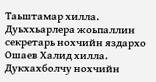Таьштамар хилла.
Дуьххьарлера жоьпаллин секретарь нохчийн яздархо Ошаев Халид хилла.
Дукхахболчу нохчийн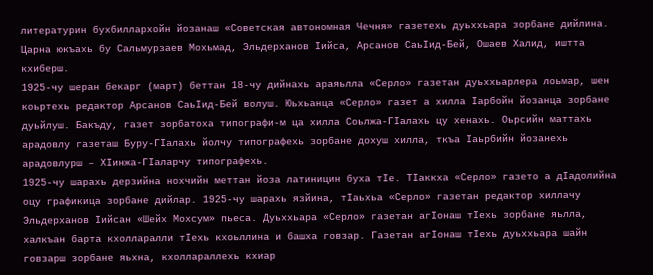литературин бухбиллархойн йозанаш «Советская автономная Чечня» газетехь дуьххьара зорбане дийлина.
Царна юкъахь бу Сальмурзаев Мохьмад, Эльдерханов Iийса, Арсанов СаьIид-Бей, Ошаев Халид, иштта кхиберш.
1925-чу шеран бекарг (март) беттан 18-чу дийнахь араяьлла «Серло» газетан дуьххьарлера лоьмар, шен коьртехь редактор Арсанов СаьIид-Бей волуш. Юьхьанца «Серло» газет а хилла Iарбойн йозанца зорбане дуьйлуш. Бакъду, газет зорбатоха типографи-м ца хилла Соьлжа-ГIалахь цу хенахь. Оьрсийн маттахь арадовлу газеташ Буру-ГIалахь йолчу типографехь зорбане дохуш хилла, ткъа Iаьрбийн йозанехь арадовлурш – ХIинжа-ГIаларчу типографехь.
1925-чу шарахь дерзийна нохчийн меттан йоза латиницин буха тIе. ТIаккха «Серло» газето а дIадолийна оцу графикица зорбане дийлар. 1925-чу шарахь язйина, тIаьхьа «Серло» газетан редактор хиллачу Эльдерханов Iийсан «Шейх Мохсум» пьеса. Дуьххьара «Серло» газетан агIонаш тIехь зорбане яьлла, халкъан барта кхолларалли тIехь кхоьллина и башха говзар. Газетан агIонаш тIехь дуьххьара шайн говзарш зорбане яьхна, кхоллараллехь кхиар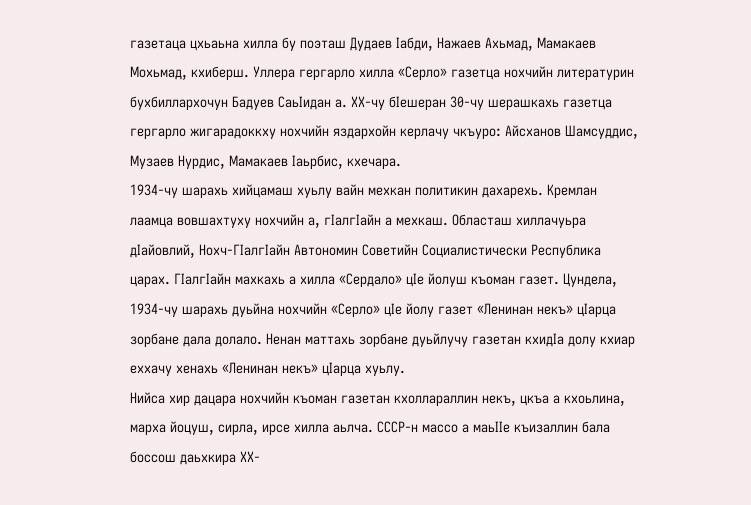газетаца цхьаьна хилла бу поэташ Дудаев Iабди, Нажаев Ахьмад, Мамакаев Мохьмад, кхиберш. Уллера гергарло хилла «Серло» газетца нохчийн литературин бухбиллархочун Бадуев СаьIидан а. ХХ-чу бIешеран 30-чу шерашкахь газетца гергарло жигарадоккху нохчийн яздархойн керлачу чкъуро: Айсханов Шамсуддис, Музаев Нурдис, Мамакаев Iаьрбис, кхечара.
1934-чу шарахь хийцамаш хуьлу вайн мехкан политикин дахарехь. Кремлан лаамца вовшахтуху нохчийн а, гIалгIайн а мехкаш. Областаш хиллачуьра дIайовлий, Нохч-ГIалгIайн Автономин Советийн Социалистически Республика царах. ГIалгIайн махкахь а хилла «Сердало» цIе йолуш къоман газет. Цундела, 1934-чу шарахь дуьйна нохчийн «Серло» цIе йолу газет «Ленинан некъ» цIарца зорбане дала долало. Ненан маттахь зорбане дуьйлучу газетан кхидIа долу кхиар еххачу хенахь «Ленинан некъ» цIарца хуьлу.
Нийса хир дацара нохчийн къоман газетан кхоллараллин некъ, цкъа а кхоьлина, марха йоцуш, сирла, ирсе хилла аьлча. СССР-н массо а маьIIе къизаллин бала боссош даьхкира ХХ-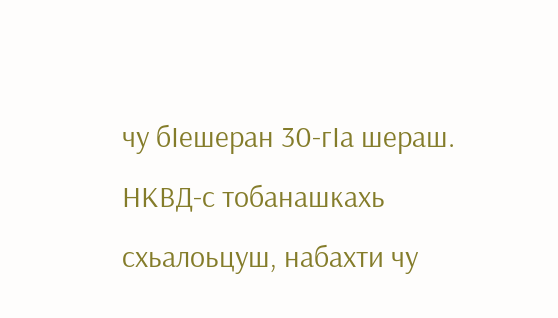чу бIешеран 30-гIа шераш. НКВД-с тобанашкахь схьалоьцуш, набахти чу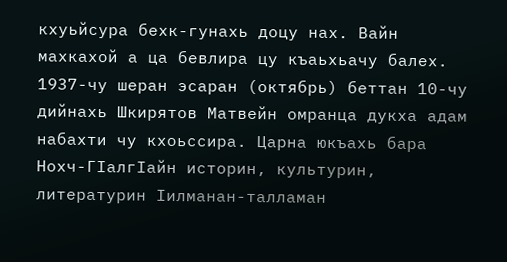кхуьйсура бехк-гунахь доцу нах. Вайн махкахой а ца бевлира цу къаьхьачу балех. 1937-чу шеран эсаран (октябрь) беттан 10-чу дийнахь Шкирятов Матвейн омранца дукха адам набахти чу кхоьссира. Царна юкъахь бара Нохч-ГIалгIайн историн, культурин, литературин Iилманан-талламан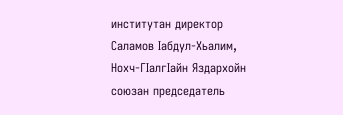институтан директор Саламов Iабдул-Хьалим, Нохч-ГIалгIайн Яздархойн союзан председатель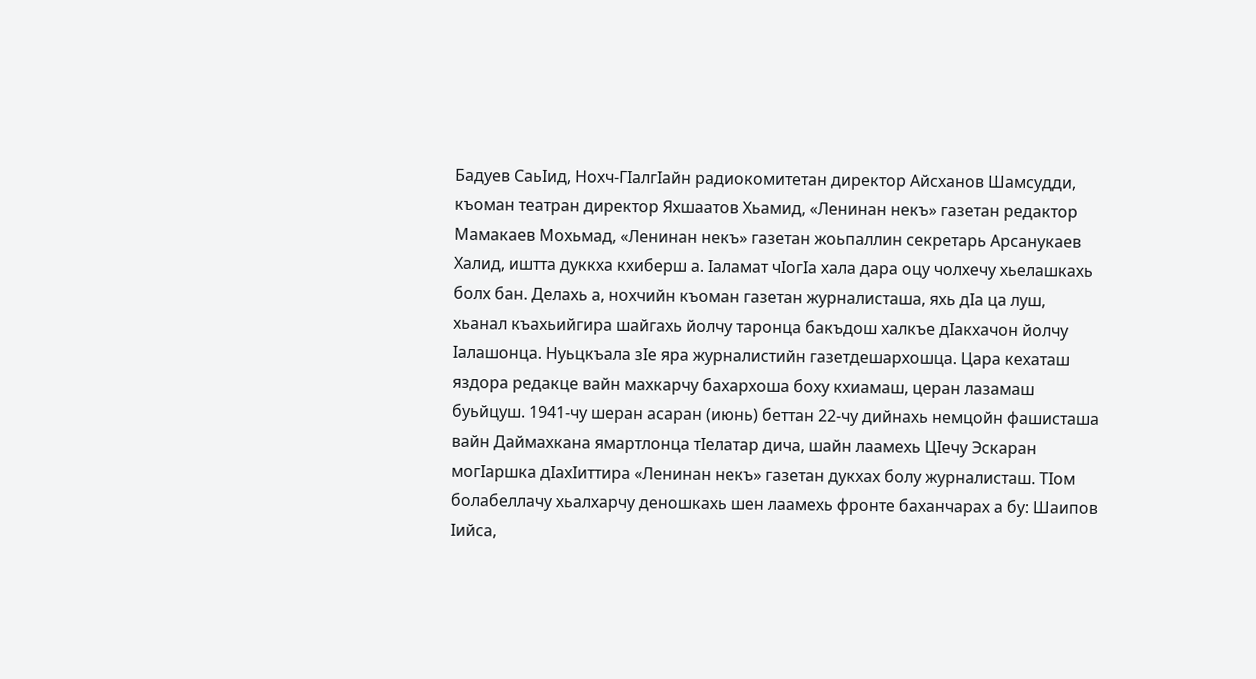Бадуев СаьIид, Нохч-ГIалгIайн радиокомитетан директор Айсханов Шамсудди, къоман театран директор Яхшаатов Хьамид, «Ленинан некъ» газетан редактор Мамакаев Мохьмад, «Ленинан некъ» газетан жоьпаллин секретарь Арсанукаев Халид, иштта дуккха кхиберш а. Iаламат чIогIа хала дара оцу чолхечу хьелашкахь болх бан. Делахь а, нохчийн къоман газетан журналисташа, яхь дIа ца луш, хьанал къахьийгира шайгахь йолчу таронца бакъдош халкъе дIакхачон йолчу Iалашонца. Нуьцкъала зIе яра журналистийн газетдешархошца. Цара кехаташ яздора редакце вайн махкарчу бахархоша боху кхиамаш, церан лазамаш буьйцуш. 1941-чу шеран асаран (июнь) беттан 22-чу дийнахь немцойн фашисташа вайн Даймахкана ямартлонца тIелатар дича, шайн лаамехь ЦIечу Эскаран могIаршка дIахIиттира «Ленинан некъ» газетан дукхах болу журналисташ. ТIом болабеллачу хьалхарчу деношкахь шен лаамехь фронте баханчарах а бу: Шаипов Iийса,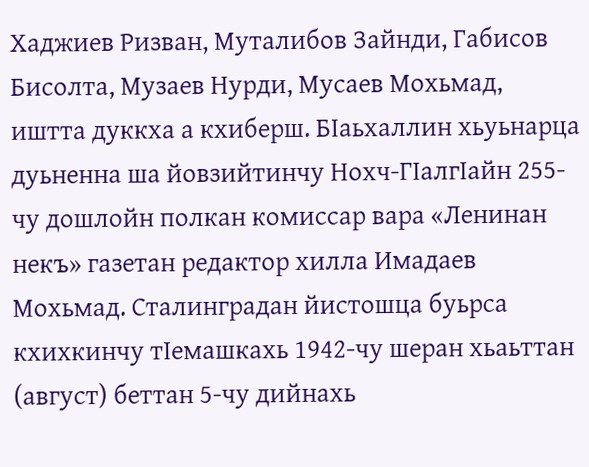Хаджиев Ризван, Муталибов Зайнди, Габисов Бисолта, Музаев Нурди, Мусаев Мохьмад, иштта дуккха а кхиберш. БIаьхаллин хьуьнарца дуьненна ша йовзийтинчу Нохч-ГIалгIайн 255-чу дошлойн полкан комиссар вара «Ленинан некъ» газетан редактор хилла Имадаев Мохьмад. Сталинградан йистошца буьрса кхихкинчу тIемашкахь 1942-чу шеран хьаьттан (август) беттан 5-чу дийнахь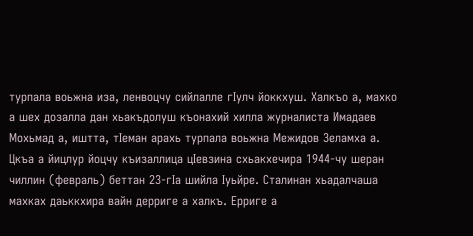турпала воьжна иза, ленвоцчу сийлалле гIулч йоккхуш. Халкъо а, махко а шех дозалла дан хьакъдолуш къонахий хилла журналиста Имадаев Мохьмад а, иштта, тIеман арахь турпала воьжна Межидов Зеламха а.
Цкъа а йицлур йоцчу къизаллица цIевзина схьакхечира 1944-чу шеран чиллин (февраль) беттан 23-гIа шийла Iуьйре. Сталинан хьадалчаша махках даьккхира вайн дерриге а халкъ. Ерриге а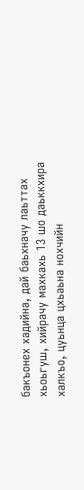бакъонех хадийна, дай баьхначу лаьттах хьоьгуш, хийрачу махкахь 13 шо даьккхира халкъо, цуьнца цхьаьна нохчийн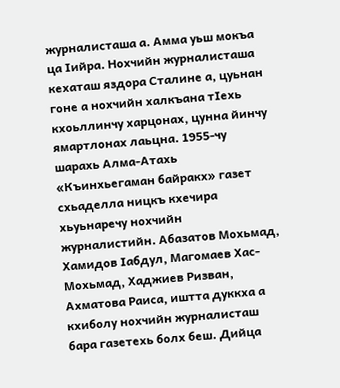журналисташа а. Амма уьш мокъа ца Iийра. Нохчийн журналисташа кехаташ яздора Сталине а, цуьнан гоне а нохчийн халкъана тIехь кхоьллинчу харцонах, цунна йинчу ямартлонах лаьцна. 1955-чу шарахь Алма-Атахь «Къинхьегаман байракх» газет схьаделла ницкъ кхечира хьуьнаречу нохчийн журналистийн. Абазатов Мохьмад, Хамидов Iабдул, Магомаев Хас-Мохьмад, Хаджиев Ризван, Ахматова Раиса, иштта дуккха а кхиболу нохчийн журналисташ бара газетехь болх беш. Дийца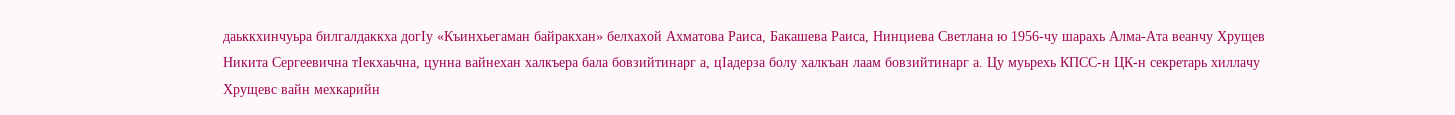даьккхинчуьра билгалдаккха догIу «Къинхьегаман байракхан» белхахой Ахматова Раиса, Бакашева Раиса, Нинциева Светлана ю 1956-чу шарахь Алма-Ата веанчу Хрущев Никита Сергеевична тIекхаьчна, цунна вайнехан халкъера бала бовзийтинарг а, цIадерза болу халкъан лаам бовзийтинарг а. Цу муьрехь КПСС-н ЦК-н секретарь хиллачу Хрущевс вайн мехкарийн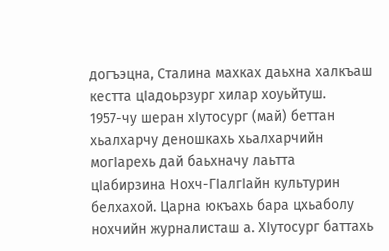догъэцна, Сталина махках даьхна халкъаш кестта цIадоьрзург хилар хоуьйтуш.
1957-чу шеран хIутосург (май) беттан хьалхарчу деношкахь хьалхарчийн могIарехь дай баьхначу лаьтта цIабирзина Нохч-ГIалгIайн культурин белхахой. Царна юкъахь бара цхьаболу нохчийн журналисташ а. ХIутосург баттахь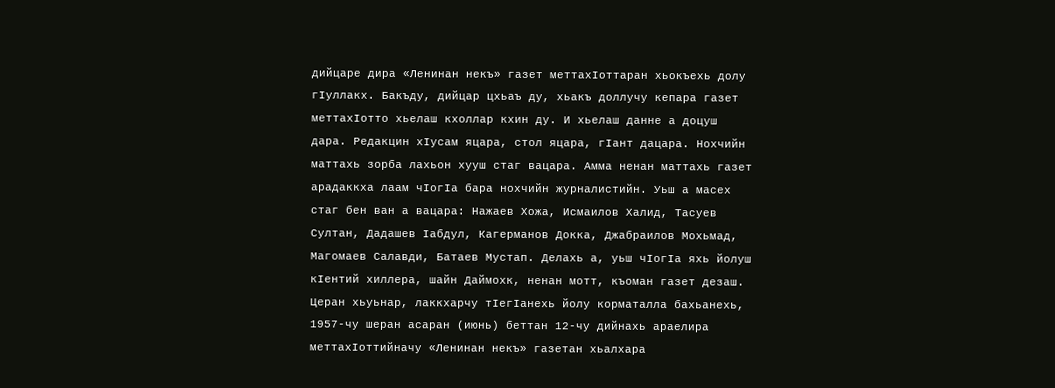дийцаре дира «Ленинан некъ» газет меттахIоттаран хьокъехь долу гIуллакх. Бакъду, дийцар цхьаъ ду, хьакъ доллучу кепара газет меттахIотто хьелаш кхоллар кхин ду. И хьелаш данне а доцуш дара. Редакцин хIусам яцара, стол яцара, гIант дацара. Нохчийн маттахь зорба лахьон хууш стаг вацара. Амма ненан маттахь газет арадаккха лаам чIогIа бара нохчийн журналистийн. Уьш а масех стаг бен ван а вацара: Нажаев Хожа, Исмаилов Халид, Тасуев Султан, Дадашев Iабдул, Кагерманов Докка, Джабраилов Мохьмад, Магомаев Салавди, Батаев Мустап. Делахь а, уьш чIогIа яхь йолуш кIентий хиллера, шайн Даймохк, ненан мотт, къоман газет дезаш. Церан хьуьнар, лаккхарчу тIегIанехь йолу корматалла бахьанехь, 1957-чу шеран асаран (июнь) беттан 12-чу дийнахь араелира меттахIоттийначу «Ленинан некъ» газетан хьалхара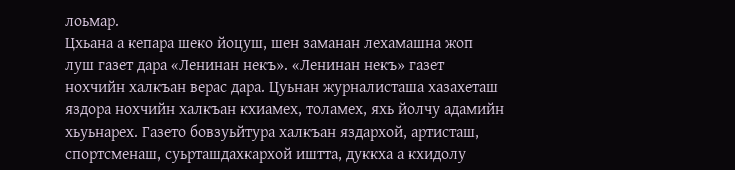лоьмар.
Цхьана а кепара шеко йоцуш, шен заманан лехамашна жоп луш газет дара «Ленинан некъ». «Ленинан некъ» газет нохчийн халкъан верас дара. Цуьнан журналисташа хазахеташ яздора нохчийн халкъан кхиамех, толамех, яхь йолчу адамийн хьуьнарех. Газето бовзуьйтура халкъан яздархой, артисташ, спортсменаш, суьрташдахкархой иштта, дуккха а кхидолу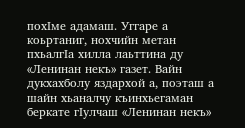похIме адамаш. Уггаре а коьртаниг, нохчийн метан пхьалгIа хилла лаьттина ду «Ленинан некъ» газет. Вайн дукхахболу яздархой а, поэташ а шайн хьаналчу къинхьегаман беркате гIулчаш «Ленинан некъ»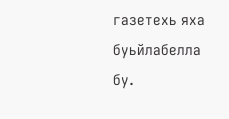газетехь яха буьйлабелла бу.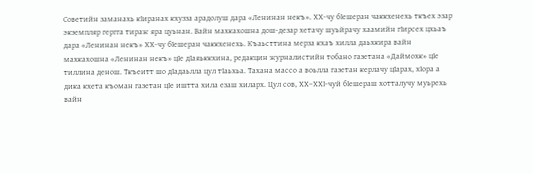Советийн заманахь кIиранах кхузза арадолуш дара «Ленинан некъ». ХХ-чу бIешеран чаккхенехь ткъех эзар экземпляр гергга тираж яра цуьнан. Вайн махкахошна дош-дезар хетачу шуьйрачу хаамийн гIирсех цхьаъ дара «Ленинан некъ» ХХ-чу бIешеран чаккхенехь. Къаьсттина мерза кхаъ хилла даьхкира вайн махкахошна «Ленинан некъ» цIе дIаяьккхина, редакцин журналистийн тобано газетана «Даймохк» цIе тиллина денош. Ткъеитт шо дIадаьлла цул тIаьхьа. Тахана массо а воьлла газетан керлачу цIарах, хIора а дика кхета къоман газетан цIе иштта хила езаш хиларх. Цул сов, ХХ–ХХI-чуй бIешераш хотталучу муьрехь вайн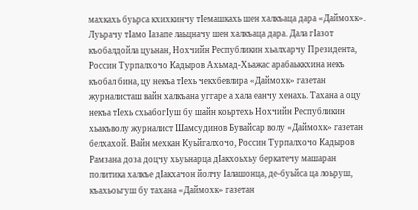махкахь буьрса кхихкинчу тIемашкахь шен халкъаца дара «Даймохк». Луьрачу тIамо Iазапе лаьцначу шен халкъаца дара. Дала гIазот къобалдойла цуьнан, Нохчийн Республикин хьалхарчу Президента, Россин Турпалхочо Кадыров Ахьмад-Хьажас арабаьккхина некъ къобал бина, цу некъа тIехь чекхбевлира «Даймохк» газетан журналисташ вайн халкъана уггаре а хала еанчу хенахь. Тахана а оцу некъа тIехь схьабогIуш бу шайн коьртехь Нохчийн Республикин хьакъволу журналист Шамсудинов Бувайсар волу «Даймохк» газетан белхахой. Вайн мехкан Куьйгалхочо, Россин Турпалхочо Кадыров Рамзана доза доцчу хьуьнарца дIакхоьхьу беркатечу машаран политика халкъе дIакхачон йолчу Iалашонца, де-буьйса ца лоьруш, къахьоьгуш бу тахана «Даймохк» газетан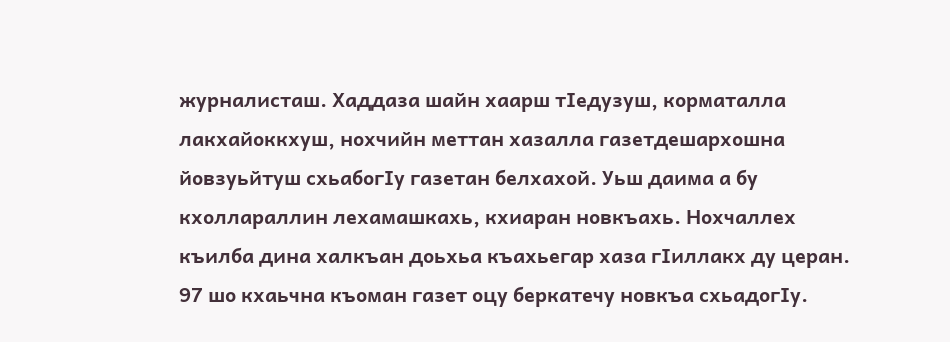журналисташ. Хаддаза шайн хаарш тIедузуш, корматалла лакхайоккхуш, нохчийн меттан хазалла газетдешархошна йовзуьйтуш схьабогIу газетан белхахой. Уьш даима а бу кхоллараллин лехамашкахь, кхиаран новкъахь. Нохчаллех къилба дина халкъан доьхьа къахьегар хаза гIиллакх ду церан. 97 шо кхаьчна къоман газет оцу беркатечу новкъа схьадогIу.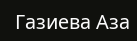Газиева Аза